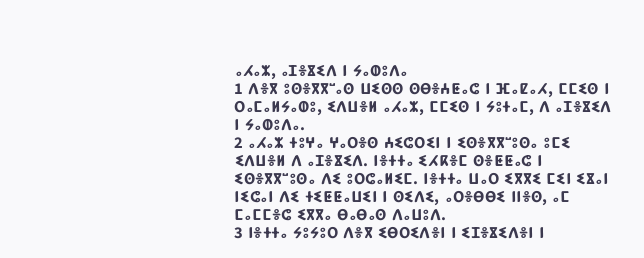ⴰⵃⴰⵣ, ⴰⵊⴻⴵⵉⴷ ⵏ ⵢⴰⵀⵓⴷⴰ
1 ⴷⴻⴳ ⵓⵙⴻⴳⴳⵯⴰⵙ ⵡⵉⵙⵙ ⵙⴱⴻⵄⵟⴰⵛ ⵏ ⴼⴰⵇⴰⵃ, ⵎⵎⵉⵙ ⵏ ⵔⴰⵎⴰⵍⵢⴰⵀⵓ, ⵉⴷⵡⴻⵍ ⴰⵃⴰⵣ, ⵎⵎⵉⵙ ⵏ ⵢⵓⵜⴰⵎ, ⴷ ⴰⵊⴻⴵⵉⴷ ⵏ ⵢⴰⵀⵓⴷⴰ.
2 ⴰⵃⴰⵣ ⵜⵓⵖⴰ ⵖⴰⵔⴻⵙ ⵄⵉⵛⵔⵉⵏ ⵏ ⵉⵙⴻⴳⴳⵯⵓⵙⴰ ⵓⵎⵉ ⵉⴷⵡⴻⵍ ⴷ ⴰⵊⴻⴵⵉⴷ. ⵏⴻⵜⵜⴰ ⵉⵃⴽⴻⵎ ⵙⴻⵟⵟⴰⵛ ⵏ ⵉⵙⴻⴳⴳⵯⵓⵙⴰ ⴷⵉ ⵓⵔⵛⴰⵍⵉⵎ. ⵏⴻⵜⵜⴰ ⵡⴰⵔ ⵉⴳⴳⵉ ⵎⵉⵏ ⵉⴵⴰⵏ ⵏⵉⵛⴰⵏ ⴷⵉ ⵜⵉⵟⵟⴰⵡⵉⵏ ⵏ ⵙⵉⴷⵉ, ⴰⵔⴻⴱⴱⵉ ⵏⵏⴻⵙ, ⴰⵎ ⵎⴰⵎⵎⴻⵛ ⵉⴳⴳⴰ ⴱⴰⴱⴰⵙ ⴷⴰⵡⵓⴷ.
3 ⵏⴻⵜⵜⴰ ⵢⵓⵢⵓⵔ ⴷⴻⴳ ⵉⴱⵔⵉⴷⴻⵏ ⵏ ⵉⵊⴻⴵⵉⴷⴻⵏ ⵏ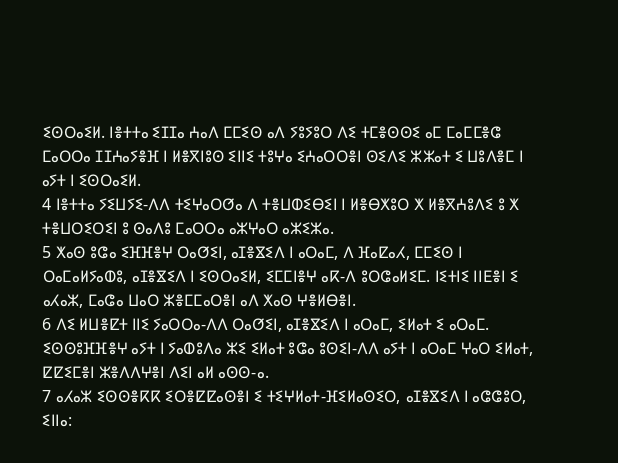ⵉⵙⵔⴰⵉⵍ. ⵏⴻⵜⵜⴰ ⵉⵊⵊⴰ ⵄⴰⴷ ⵎⵎⵉⵙ ⴰⴷ ⵢⵓⵢⵓⵔ ⴷⵉ ⵜⵎⴻⵙⵙⵉ ⴰⵎ ⵎⴰⵎⵎⴻⵛ ⵎⴰⵔⵔⴰ ⵊⵊⵄⴰⵢⴻⴼ ⵏ ⵍⴻⴳⵏⵓⵙ ⵉⵏⵏⵉ ⵜⵓⵖⴰ ⵉⵄⴰⵔⵔⴻⵏ ⵙⵉⴷⵉ ⵣⵣⴰⵜ ⵉ ⵡⵓⴷⴻⵎ ⵏ ⴰⵢⵜ ⵏ ⵉⵙⵔⴰⵉⵍ.
4 ⵏⴻⵜⵜⴰ ⵢⵉⵡⵢⵉ-ⴷⴷ ⵜⵉⵖⴰⵔⵚⴰ ⴷ ⵜⴻⵡⵀⵉⴱⵉⵏ ⵏ ⵍⴻⴱⵅⵓⵔ ⵅ ⵍⴻⴳⵄⵓⴷⵉ ⵓ ⵅ ⵜⴻⵡⵔⵉⵔⵉⵏ ⵓ ⵙⴰⴷⵓ ⵎⴰⵔⵔⴰ ⴰⵣⵖⴰⵔ ⴰⵣⵉⵣⴰ.
5 ⵅⴰⵙ ⵓⵛⴰ ⵉⴼⴼⴻⵖ ⵔⴰⵚⵉⵏ, ⴰⵊⴻⴵⵉⴷ ⵏ ⴰⵔⴰⵎ, ⴷ ⴼⴰⵇⴰⵃ, ⵎⵎⵉⵙ ⵏ ⵔⴰⵎⴰⵍⵢⴰⵀⵓ, ⴰⵊⴻⴵⵉⴷ ⵏ ⵉⵙⵔⴰⵉⵍ, ⵉⵎⵎⵏⴻⵖ ⴰⴽ-ⴷ ⵓⵔⵛⴰⵍⵉⵎ. ⵏⵉⵜⵏⵉ ⵏⵏⴹⴻⵏ ⵉ ⴰⵃⴰⵣ, ⵎⴰⵛⴰ ⵡⴰⵔ ⵣⴻⵎⵎⴰⵔⴻⵏ ⴰⴷ ⵅⴰⵙ ⵖⴻⵍⴱⴻⵏ.
6 ⴷⵉ ⵍⵡⴻⵇⵜ ⵏⵏⵉ ⵢⴰⵔⵔⴰ-ⴷⴷ ⵔⴰⵚⵉⵏ, ⴰⵊⴻⴵⵉⴷ ⵏ ⴰⵔⴰⵎ, ⵉⵍⴰⵜ ⵉ ⴰⵔⴰⵎ. ⵉⵙⵙⵓⴼⴼⴻⵖ ⴰⵢⵜ ⵏ ⵢⴰⵀⵓⴷⴰ ⵣⵉ ⵉⵍⴰⵜ ⵓⵛⴰ ⵓⵙⵉⵏ-ⴷⴷ ⴰⵢⵜ ⵏ ⴰⵔⴰⵎ ⵖⴰⵔ ⵉⵍⴰⵜ, ⵇⵇⵉⵎⴻⵏ ⵣⴻⴷⴷⵖⴻⵏ ⴷⵉⵏ ⴰⵍ ⴰⵙⵙ-ⴰ.
7 ⴰⵃⴰⵣ ⵉⵙⵙⴻⴽⴽ ⵉⵔⴻⵇⵇⴰⵙⴻⵏ ⵉ ⵜⵉⵖⵍⴰⵜ-ⴼⵉⵍⴰⵙⵉⵔ, ⴰⵊⴻⴵⵉⴷ ⵏ ⴰⵛⵛⵓⵔ, ⵉⵏⵏⴰ: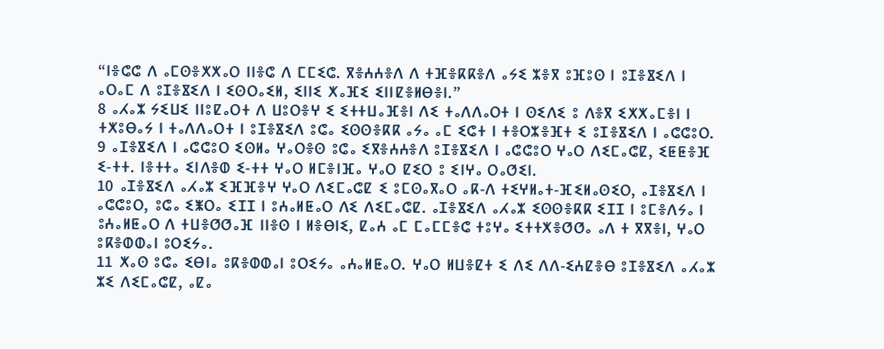“ⵏⴻⵛⵛ ⴷ ⴰⵎⵙⴻⵅⵅⴰⵔ ⵏⵏⴻⵛ ⴷ ⵎⵎⵉⵛ. ⴳⴻⵄⵄⴻⴷ ⴷ ⵜⴼⴻⴽⴽⴻⴷ ⴰⵢⵉ ⵣⴻⴳ ⵓⴼⵓⵙ ⵏ ⵓⵊⴻⴵⵉⴷ ⵏ ⴰⵔⴰⵎ ⴷ ⵓⵊⴻⴵⵉⴷ ⵏ ⵉⵙⵔⴰⵉⵍ, ⵉⵏⵏⵉ ⵅⴰⴼⵉ ⵉⵏⵏⵇⴻⵍⴱⴻⵏ.”
8 ⴰⵃⴰⵣ ⵢⵉⵡⵉ ⵏⵏⵓⵇⴰⵔⵜ ⴷ ⵡⵓⵔⴻⵖ ⵉ ⵉⵜⵜⵡⴰⴼⴻⵏ ⴷⵉ ⵜⴰⴷⴷⴰⵔⵜ ⵏ ⵙⵉⴷⵉ ⵓ ⴷⴻⴳ ⵉⵅⵅⴰⵎⴻⵏ ⵏ ⵜⵅⵓⴱⴰⵢ ⵏ ⵜⴰⴷⴷⴰⵔⵜ ⵏ ⵓⵊⴻⴵⵉⴷ ⵓⵛⴰ ⵉⵙⵙⴻⴽⴽ ⴰⵢⴰ ⴰⵎ ⵉⵛⵜ ⵏ ⵜⴻⵔⵣⴻⴼⵜ ⵉ ⵓⵊⴻⴵⵉⴷ ⵏ ⴰⵛⵛⵓⵔ.
9 ⴰⵊⴻⴵⵉⴷ ⵏ ⴰⵛⵛⵓⵔ ⵉⵙⵍⴰ ⵖⴰⵔⴻⵙ ⵓⵛⴰ ⵉⴳⴻⵄⵄⴻⴷ ⵓⵊⴻⴵⵉⴷ ⵏ ⴰⵛⵛⵓⵔ ⵖⴰⵔ ⴷⵉⵎⴰⵛⵇ, ⵉⵟⵟⴻⴼ ⵉ-ⵜⵜ. ⵏⴻⵜⵜⴰ ⵉⵏⴷⴻⵀ ⵉ-ⵜⵜ ⵖⴰⵔ ⵍⵎⴻⵏⴼⴰ ⵖⴰⵔ ⵇⵉⵔ ⵓ ⵉⵏⵖⴰ ⵔⴰⵚⵉⵏ.
10 ⴰⵊⴻⴵⵉⴷ ⴰⵃⴰⵣ ⵉⴼⴼⴻⵖ ⵖⴰⵔ ⴷⵉⵎⴰⵛⵇ ⵉ ⵓⵎⵙⴰⴳⴰⵔ ⴰⴽ-ⴷ ⵜⵉⵖⵍⴰⵜ-ⴼⵉⵍⴰⵙⵉⵔ, ⴰⵊⴻⴵⵉⴷ ⵏ ⴰⵛⵛⵓⵔ, ⵓⵛⴰ ⵉⵥⵔⴰ ⵉⵊⵊ ⵏ ⵓⵄⴰⵍⵟⴰⵔ ⴷⵉ ⴷⵉⵎⴰⵛⵇ. ⴰⵊⴻⴵⵉⴷ ⴰⵃⴰⵣ ⵉⵙⵙⴻⴽⴽ ⵉⵊⵊ ⵏ ⵓⵎⴻⴷⵢⴰ ⵏ ⵓⵄⴰⵍⵟⴰⵔ ⴷ ⵜⵡⴻⵚⵚⴰⴼ ⵏⵏⴻⵙ ⵏ ⵍⴻⴱⵏⵉ, ⵇⴰⵄ ⴰⵎ ⵎⴰⵎⵎⴻⵛ ⵜⵓⵖⴰ ⵉⵜⵜⵅⴻⵚⵚⴰ ⴰⴷ ⵜ ⴳⴳⴻⵏ, ⵖⴰⵔ ⵓⴽⴻⵀⵀⴰⵏ ⵓⵔⵉⵢⴰ.
11 ⵅⴰⵙ ⵓⵛⴰ ⵉⴱⵏⴰ ⵓⴽⴻⵀⵀⴰⵏ ⵓⵔⵉⵢⴰ ⴰⵄⴰⵍⵟⴰⵔ. ⵖⴰⵔ ⵍⵡⴻⵇⵜ ⵉ ⴷⵉ ⴷⴷ-ⵉⵄⵇⴻⴱ ⵓⵊⴻⴵⵉⴷ ⴰⵃⴰⵣ ⵣⵉ ⴷⵉⵎⴰⵛⵇ, ⴰⵇⴰ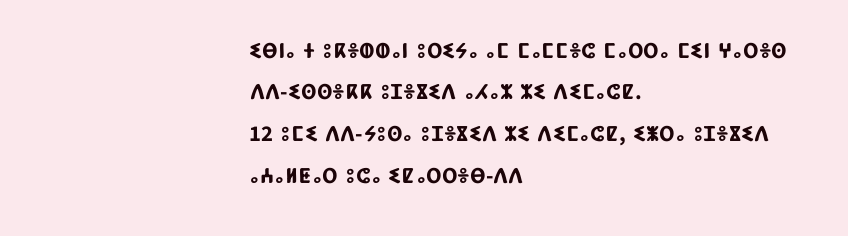ⵉⴱⵏⴰ ⵜ ⵓⴽⴻⵀⵀⴰⵏ ⵓⵔⵉⵢⴰ ⴰⵎ ⵎⴰⵎⵎⴻⵛ ⵎⴰⵔⵔⴰ ⵎⵉⵏ ⵖⴰⵔⴻⵙ ⴷⴷ-ⵉⵙⵙⴻⴽⴽ ⵓⵊⴻⴵⵉⴷ ⴰⵃⴰⵣ ⵣⵉ ⴷⵉⵎⴰⵛⵇ.
12 ⵓⵎⵉ ⴷⴷ-ⵢⵓⵙⴰ ⵓⵊⴻⴵⵉⴷ ⵣⵉ ⴷⵉⵎⴰⵛⵇ, ⵉⵥⵔⴰ ⵓⵊⴻⴵⵉⴷ ⴰⵄⴰⵍⵟⴰⵔ ⵓⵛⴰ ⵉⵇⴰⵔⵔⴻⴱ-ⴷⴷ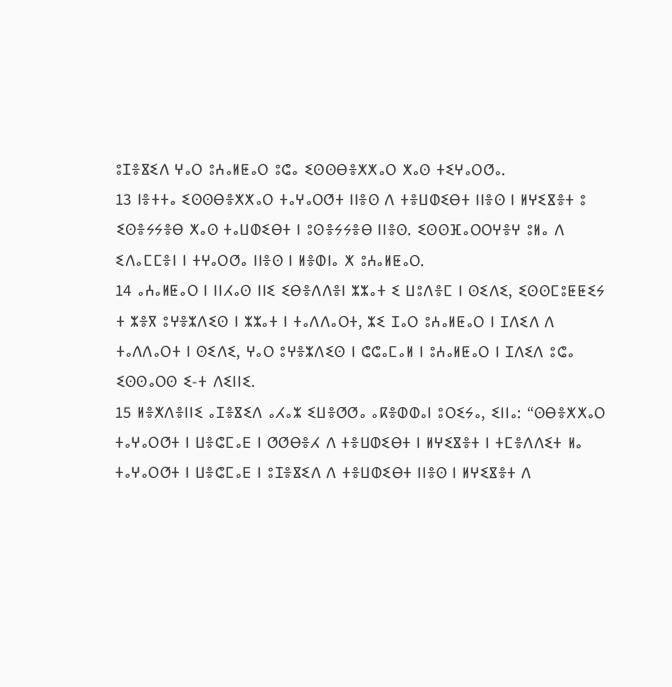ⵓⵊⴻⴵⵉⴷ ⵖⴰⵔ ⵓⵄⴰⵍⵟⴰⵔ ⵓⵛⴰ ⵉⵙⵙⴱⴻⵅⵅⴰⵔ ⵅⴰⵙ ⵜⵉⵖⴰⵔⵚⴰ.
13 ⵏⴻⵜⵜⴰ ⵉⵙⵙⴱⴻⵅⵅⴰⵔ ⵜⴰⵖⴰⵔⵚⵜ ⵏⵏⴻⵙ ⴷ ⵜⴻⵡⵀⵉⴱⵜ ⵏⵏⴻⵙ ⵏ ⵍⵖⵉⴵⴻⵜ ⵓ ⵉⵙⴻⵢⵢⴻⴱ ⵅⴰⵙ ⵜⴰⵡⵀⵉⴱⵜ ⵏ ⵓⵙⴻⵢⵢⴻⴱ ⵏⵏⴻⵙ. ⵉⵙⵙⴼⴰⵔⵔⵖⴻⵖ ⵓⵍⴰ ⴷ ⵉⴷⴰⵎⵎⴻⵏ ⵏ ⵜⵖⴰⵔⵚⴰ ⵏⵏⴻⵙ ⵏ ⵍⴻⵀⵏⴰ ⵅ ⵓⵄⴰⵍⵟⴰⵔ.
14 ⴰⵄⴰⵍⵟⴰⵔ ⵏ ⵏⵏⵃⴰⵙ ⵏⵏⵉ ⵉⴱⴻⴷⴷⴻⵏ ⵣⵣⴰⵜ ⵉ ⵡⵓⴷⴻⵎ ⵏ ⵙⵉⴷⵉ, ⵉⵙⵙⵎⵓⵟⵟⵉⵢ ⵜ ⵣⴻⴳ ⵓⵖⴻⵣⴷⵉⵙ ⵏ ⵣⵣⴰⵜ ⵏ ⵜⴰⴷⴷⴰⵔⵜ, ⵣⵉ ⵊⴰⵔ ⵓⵄⴰⵍⵟⴰⵔ ⵏ ⵊⴷⵉⴷ ⴷ ⵜⴰⴷⴷⴰⵔⵜ ⵏ ⵙⵉⴷⵉ, ⵖⴰⵔ ⵓⵖⴻⵣⴷⵉⵙ ⵏ ⵛⵛⴰⵎⴰⵍ ⵏ ⵓⵄⴰⵍⵟⴰⵔ ⵏ ⵊⴷⵉⴷ ⵓⵛⴰ ⵉⵙⵙⴰⵔⵙ ⵉ-ⵜ ⴷⵉⵏⵏⵉ.
15 ⵍⴻⵅⴷⴻⵏⵏⵉ ⴰⵊⴻⴵⵉⴷ ⴰⵃⴰⵣ ⵉⵡⴻⵚⵚⴰ ⴰⴽⴻⵀⵀⴰⵏ ⵓⵔⵉⵢⴰ, ⵉⵏⵏⴰ: “ⵙⴱⴻⵅⵅⴰⵔ ⵜⴰⵖⴰⵔⵚⵜ ⵏ ⵡⴻⵛⵎⴰⴹ ⵏ ⵚⵚⴱⴻⵃ ⴷ ⵜⴻⵡⵀⵉⴱⵜ ⵏ ⵍⵖⵉⴵⴻⵜ ⵏ ⵜⵎⴻⴷⴷⵉⵜ ⵍⴰ ⵜⴰⵖⴰⵔⵚⵜ ⵏ ⵡⴻⵛⵎⴰⴹ ⵏ ⵓⵊⴻⴵⵉⴷ ⴷ ⵜⴻⵡⵀⵉⴱⵜ ⵏⵏⴻⵙ ⵏ ⵍⵖⵉⴵⴻⵜ ⴷ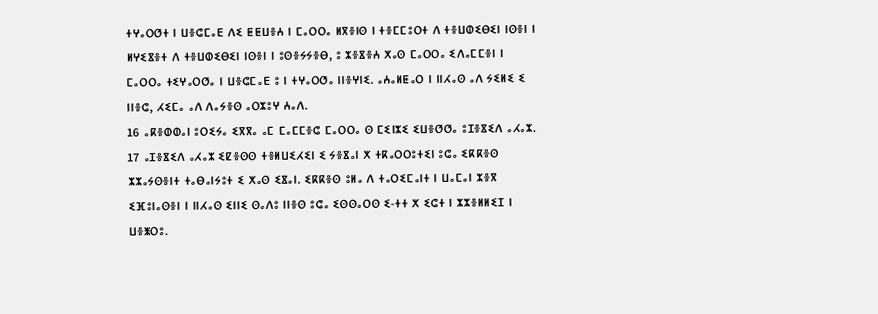ⵜⵖⴰⵔⵚⵜ ⵏ ⵡⴻⵛⵎⴰⴹ ⴷⵉ ⵟⵟⵡⴻⵄ ⵏ ⵎⴰⵔⵔⴰ ⵍⴳⴻⵏⵙ ⵏ ⵜⴻⵎⵎⵓⵔⵜ ⴷ ⵜⴻⵡⵀⵉⴱⵉⵏ ⵏⵙⴻⵏ ⵏ ⵍⵖⵉⴵⴻⵜ ⴷ ⵜⴻⵡⵀⵉⴱⵉⵏ ⵏⵙⴻⵏ ⵏ ⵓⵙⴻⵢⵢⴻⴱ, ⵓ ⵣⴻⴵⴻⵄ ⵅⴰⵙ ⵎⴰⵔⵔⴰ ⵉⴷⴰⵎⵎⴻⵏ ⵏ ⵎⴰⵔⵔⴰ ⵜⵉⵖⴰⵔⵚⴰ ⵏ ⵡⴻⵛⵎⴰⴹ ⵓ ⵏ ⵜⵖⴰⵔⵚⴰ ⵏⵏⴻⵖⵏⵉ. ⴰⵄⴰⵍⵟⴰⵔ ⵏ ⵏⵏⵃⴰⵙ ⴰⴷ ⵢⵉⵍⵉ ⵉ ⵏⵏⴻⵛ, ⵃⵉⵎⴰ ⴰⴷ ⴷⴰⵢⴻⵙ ⴰⵔⵣⵓⵖ ⵄⴰⴷ.
16 ⴰⴽⴻⵀⵀⴰⵏ ⵓⵔⵉⵢⴰ ⵉⴳⴳⴰ ⴰⵎ ⵎⴰⵎⵎⴻⵛ ⵎⴰⵔⵔⴰ ⵙ ⵎⵉⵏⵣⵉ ⵉⵡⴻⵚⵚⴰ ⵓⵊⴻⴵⵉⴷ ⴰⵃⴰⵣ.
17 ⴰⵊⴻⴵⵉⴷ ⴰⵃⴰⵣ ⵉⵇⴻⵙⵙ ⵜⴻⵍⵡⵉⵃⵉⵏ ⵉ ⵢⴻⴵⴰⵏ ⵅ ⵜⴽⴰⵔⵔⵓⵜⵉⵏ ⵓⵛⴰ ⵉⴽⴽⴻⵙ ⵣⵣⴰⵢⵙⴻⵏⵜ ⵜⴰⴱⴰⵏⵢⵓⵜ ⵉ ⵅⴰⵙ ⵉⴵⴰⵏ. ⵉⴽⴽⴻⵙ ⵓⵍⴰ ⴷ ⵜⴰⵔⵉⵎⴰⵏⵜ ⵏ ⵡⴰⵎⴰⵏ ⵣⴻⴳ ⵉⴼⵓⵏⴰⵙⴻⵏ ⵏ ⵏⵏⵃⴰⵙ ⵉⵏⵏⵉ ⵙⴰⴷⵓ ⵏⵏⴻⵙ ⵓⵛⴰ ⵉⵙⵙⴰⵔⵙ ⵉ-ⵜⵜ ⵅ ⵉⵛⵜ ⵏ ⵣⵣⴻⵍⵍⵉⵊ ⵏ ⵡⴻⵥⵔⵓ.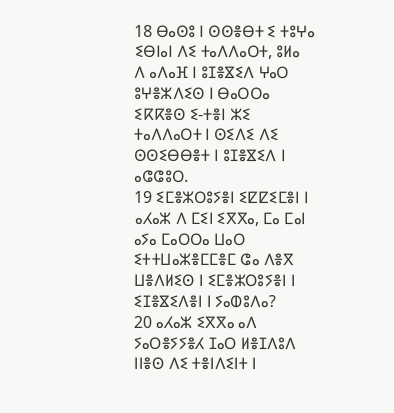18 ⴱⴰⵙⵓ ⵏ ⵙⵙⴻⴱⵜ ⵉ ⵜⵓⵖⴰ ⵉⴱⵏⴰⵏ ⴷⵉ ⵜⴰⴷⴷⴰⵔⵜ, ⵓⵍⴰ ⴷ ⴰⴷⴰⴼ ⵏ ⵓⵊⴻⴵⵉⴷ ⵖⴰⵔ ⵓⵖⴻⵣⴷⵉⵙ ⵏ ⴱⴰⵔⵔⴰ ⵉⴽⴽⴻⵙ ⵉ-ⵜⴻⵏ ⵣⵉ ⵜⴰⴷⴷⴰⵔⵜ ⵏ ⵙⵉⴷⵉ ⴷⵉ ⵙⵙⵉⴱⴱⴻⵜ ⵏ ⵓⵊⴻⴵⵉⴷ ⵏ ⴰⵛⵛⵓⵔ.
19 ⵉⵎⴻⵣⵔⵓⵢⴻⵏ ⵉⵇⵇⵉⵎⴻⵏ ⵏ ⴰⵃⴰⵣ ⴷ ⵎⵉⵏ ⵉⴳⴳⴰ, ⵎⴰ ⵎⴰⵏ ⴰⵢⴰ ⵎⴰⵔⵔⴰ ⵡⴰⵔ ⵉⵜⵜⵡⴰⵣⴻⵎⵎⴻⵎ ⵛⴰ ⴷⴻⴳ ⵡⴻⴷⵍⵉⵙ ⵏ ⵉⵎⴻⵣⵔⵓⵢⴻⵏ ⵏ ⵉⵊⴻⴵⵉⴷⴻⵏ ⵏ ⵢⴰⵀⵓⴷⴰ?
20 ⴰⵃⴰⵣ ⵉⴳⴳⴰ ⴰⴷ ⵢⴰⵔⴻⵢⵢⴻⵃ ⵊⴰⵔ ⵍⴻⵊⴷⵓⴷ ⵏⵏⴻⵙ ⴷⵉ ⵜⴻⵏⴷⵉⵏⵜ ⵏ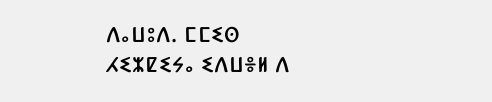ⴷⴰⵡⵓⴷ. ⵎⵎⵉⵙ ⵃⵉⵣⵇⵉⵢⴰ ⵉⴷⵡⴻⵍ ⴷ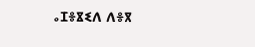ⴰⵊⴻⴵⵉⴷ ⴷⴻⴳ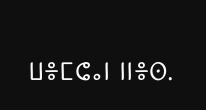ⵡⴻⵎⵛⴰⵏ ⵏⵏⴻⵙ.